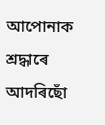আপোনাক শ্ৰদ্ধাৰে আদৰিছোঁ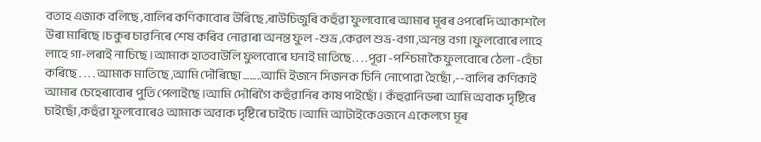বতাহ এজাক বলিছে ,বালিৰ কণিকাবোৰ উৰিছে ,ৰাউচিজুৰি কহুঁৱা ফুলবোৰে আমাৰ মূৰৰ ওপৰেদি আকাশলৈ উৰা মাৰিছে ।চকুৰ চাৱনিৰে শেষ কৰিব নোৱাৰা অনন্ত ফুল -শুভ্ৰ ,কেৱল শুভ্ৰ-বগা ,অনন্ত বগা ।ফুলবোৰে লাহে লাহে গা-লৰাই নাচিছে ।আমাক হাতবাউলি ফুলবোৰে ঘনাই মাতিছে. . . .পূৱা -পশ্চিমাকৈ ফুলবোৰে ঠেলা -হেঁচা কৰিছে . . . . আমাক মাতিছে ,আমি দৌৰিছো ........আমি ইজনে সিজনক চিনি নোপোৱা হৈছোঁ ,--বালিৰ কণিকাই আমাৰ চেহেৰাবোৰ পুতি পেলাইছে ।আমি দৌৰিগৈ কহুঁৱানিৰ কাষ পাইছোঁ । কঁহুৱানিডৰা আমি অবাক দৃষ্টিৰে চাইছোঁ ,কহুঁৱা ফুলবোৰেও আমাক অবাক দৃষ্টিৰে চাইচে ।আমি আটাইকেওজনে একেলগে মূৰ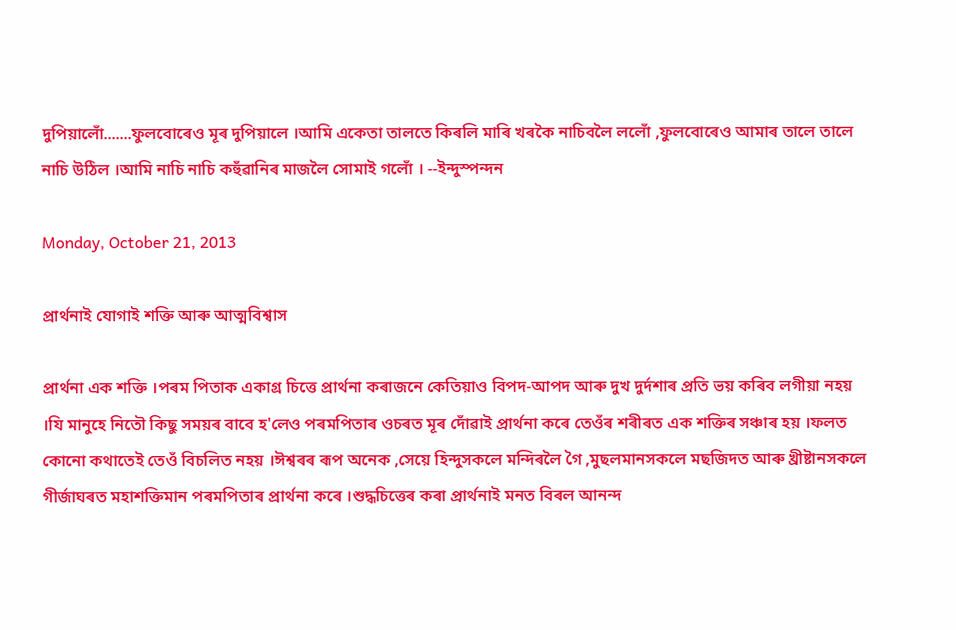দুপিয়ালোঁ.......ফুলবোৰেও মূৰ দুপিয়ালে ।আমি একেতা তালতে কিৰলি মাৰি খৰকৈ নাচিবলৈ ললোঁ ,ফুলবোৰেও আমাৰ তালে তালে নাচি উঠিল ।আমি নাচি নাচি কহুঁৱানিৰ মাজলৈ সোমাই গলোঁ । --ইন্দুস্পন্দন

Monday, October 21, 2013

প্ৰার্থনাই যোগাই শক্তি আৰু আত্মবিশ্বাস

প্ৰার্থনা এক শক্তি ।পৰম পিতাক একাগ্ৰ চিত্তে প্ৰার্থনা কৰাজনে কেতিয়াও বিপদ-আপদ আৰু দুখ দুর্দশাৰ প্ৰতি ভয় কৰিব লগীয়া নহয় ।যি মানুহে নিতৌ কিছু সময়ৰ বাবে হ'লেও পৰমপিতাৰ ওচৰত মূৰ দোঁৱাই প্ৰার্থনা কৰে তেওঁৰ শৰীৰত এক শক্তিৰ সঞ্চাৰ হয় ।ফলত কোনো কথাতেই তেওঁ বিচলিত নহয় ।ঈশ্বৰৰ ৰূপ অনেক ,সেয়ে হিন্দুসকলে মন্দিৰলৈ গৈ ,মুছলমানসকলে মছজিদত আৰু খ্ৰীষ্টানসকলে গীর্জাঘৰত মহাশক্তিমান পৰমপিতাৰ প্ৰার্থনা কৰে ।শুদ্ধচিত্তেৰ কৰা প্ৰার্থনাই মনত বিৰল আনন্দ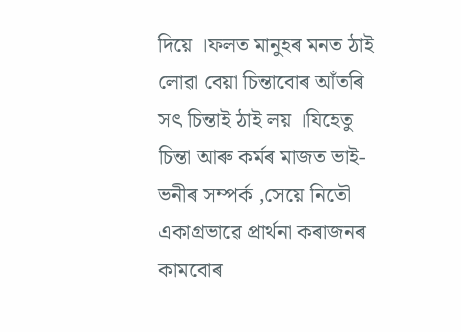দিয়ে ।ফলত মানুহৰ মনত ঠাই লোৱা বেয়া চিন্তাবোৰ আঁতৰি সত্‍ চিন্তাই ঠাই লয় ।যিহেতু চিন্তা আৰু কর্মৰ মাজত ভাই-ভনীৰ সম্পর্ক ,সেয়ে নিতৌ একাগ্ৰভাৱে প্ৰার্থনা কৰাজনৰ কামবোৰ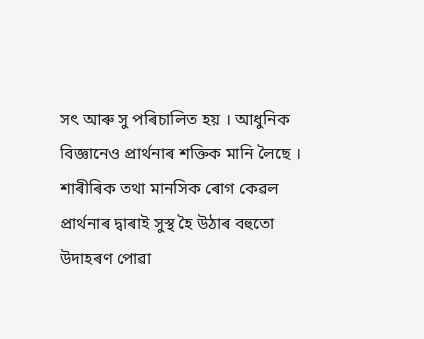সত্‍ আৰু সু পৰিচালিত হয় । আধুনিক বিজ্ঞানেও প্ৰার্থনাৰ শক্তিক মানি লৈছে । শাৰীৰিক তথা মানসিক ৰোগ কেৱল প্ৰার্থনাৰ দ্বাৰাই সুস্থ হৈ উঠাৰ বহুতো উদাহৰণ পোৱা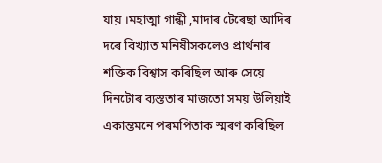যায় ।মহাত্মা গান্ধী ,মাদাৰ টেৰেছা আদিৰ দৰে বিখ্যাত মনিষীসকলেও প্ৰার্থনাৰ শক্তিক বিশ্বাস কৰিছিল আৰু সেয়ে দিনটোৰ ব্যস্ততাৰ মাজতো সময় উলিয়াই একান্তমনে পৰমপিতাক স্মৰণ কৰিছিল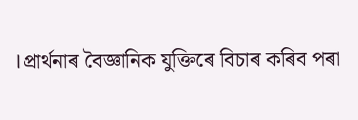।প্ৰার্থনাৰ বৈজ্ঞানিক যুক্তিৰে বিচাৰ কৰিব পৰা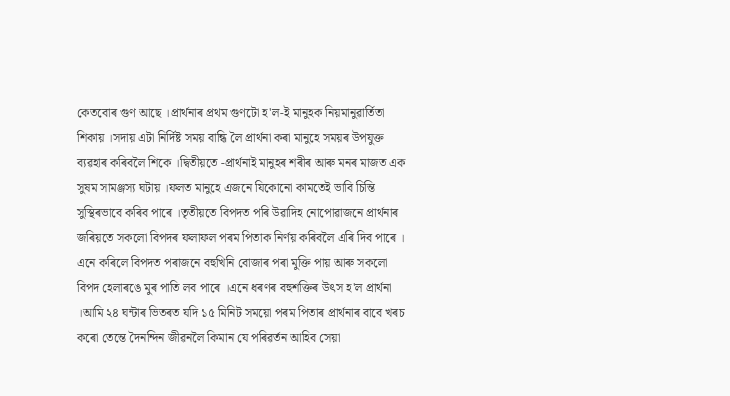কেতবোৰ গুণ আছে ।প্ৰার্থনাৰ প্ৰথম গুণটো হ'ল-ই মানুহক নিয়মানুৱার্তিতা শিকায় ।সদায় এটা নির্দিষ্ট সময় বান্ধি লৈ প্ৰার্থনা কৰা মানুহে সময়ৰ উপযুক্ত ব্যৱহাৰ কৰিবলৈ শিকে ।দ্বিতীয়তে -প্ৰার্থনাই মানুহৰ শৰীৰ আৰু মনৰ মাজত এক সুষম সামঞ্জস্য ঘটায় ।ফলত মানুহে এজনে যিকোনো কামতেই ভাবি চিন্তি সুস্থিৰভাবে কৰিব পাৰে ।তৃতীয়তে বিপদত পৰি উৱাদিহ নোপোৱাজনে প্ৰার্থনাৰ জৰিয়তে সকলো বিপদৰ ফলাফল পৰম পিতাক নির্ণয় কৰিবলৈ এৰি দিব পাৰে । এনে কৰিলে বিপদত পৰাজনে বহুখিনি বোজাৰ পৰা মুক্তি পায় আৰু সকলো বিপদ হেলাৰঙে মুৰ পাতি লব পাৰে ।এনে ধৰণৰ বহুশক্তিৰ উত্‍স হ'ল প্ৰার্থনা ।আমি ২৪ ঘন্টাৰ ভিতৰত যদি ১৫ মিনিট সময়ো পৰম পিতাৰ প্ৰার্থনাৰ বাবে খৰচ কৰো তেন্তে দৈনন্দিন জীৱনলৈ কিমান যে পৰিৱর্তন আহিব সেয়া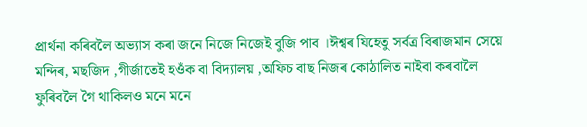প্ৰার্থনা কৰিবলৈ অভ্যাস কৰা জনে নিজে নিজেই বুজি পাব ।ঈশ্বৰ যিহেতু সর্বত্ৰ বিৰাজমান সেয়ে মন্দিৰ, মছজিদ ,গীর্জাতেই হওঁক বা বিদ্যালয় ,অফিচ বাছ নিজৰ কোঠালিত নাইবা কৰবালৈ ফুৰিবলৈ গৈ থাকিলও মনে মনে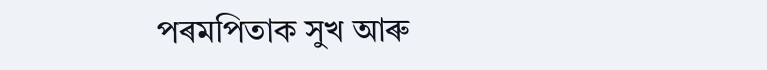পৰমপিতাক সুখ আৰু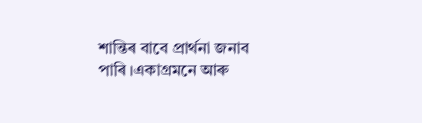শান্তিৰ বাবে প্ৰার্থনা জনাব পাৰি ।একাগ্ৰমনে আৰু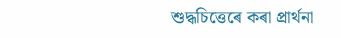শুদ্ধচিত্তেৰে কৰা প্ৰার্থনা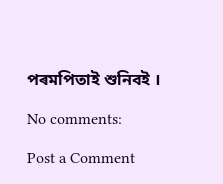পৰমপিতাই শুনিবই ।

No comments:

Post a Comment